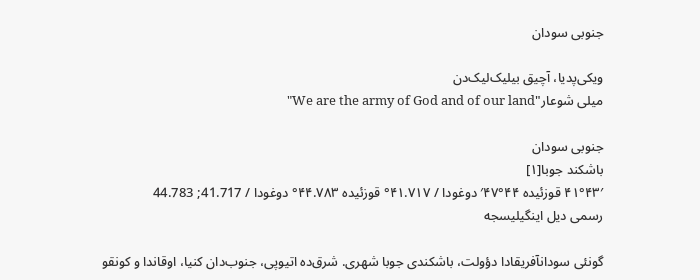جنوبی سودان

ویکی‌پدیا، آچیق بیلیک‌لیک‌دن
میلی شوعار"We are the army of God and of our land"

جنوبی سودان
باشکند جوبا[۱]
۴۱°۴۳′ قوزئیده ۴۴°۴۷′ دوغودا / ۴۱.۷۱۷° قوزئیده ۴۴.۷۸۳° دوغودا / 41.717; 44.783
رسمی دیل اینگیلیسجه

گونئی سودانآفریقادا دؤولت، باشکندی جوبا شهری. شرق‌ده اتیوپی، جنوب‌دان کنیا، اوقاندا و کونقو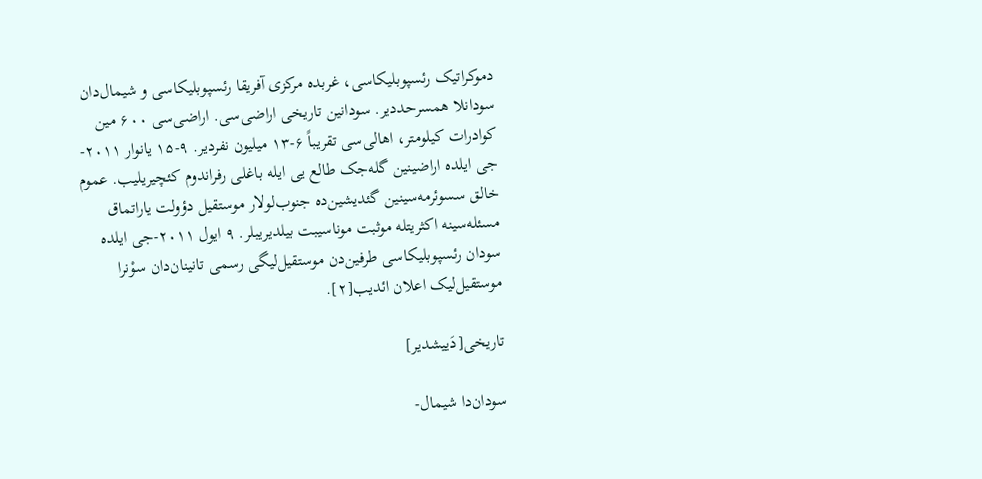دموکراتیک رئسپوبلیکاسی، غربده مرکزی آفریقا رئسپوبلیکاسی و شیمال‌دان سودانلا همسرحددیر. سودانین تاریخی اراضی‌سی. اراضی‌سی ۶۰۰ مین کوادرات کیلومتر، اهالی‌سی تقریباً ۶-۱۳ میلیون نفردیر. ۹-۱۵ یانوار ۲۰۱۱-جی ایلده اراضینین گله‌جک طالع یی ایله باغلی رفراندوم کئچیریلیب. عموم خالق سسوئرمه‌سینین گئدیشین‌ده جنوب‌لولار موستقیل دؤولت یاراتماق مسئله‌سینه اکثریتله موثبت موناسیبت بیلدیریبلر. ۹ ایول ۲۰۱۱-جی ایلده سودان رئسپوبلیکاسی طرفین‌دن موستقیل‌لیگی رسمی تانینان‌دان سوْنرا موستقیل‌لیک اعلان ائدیب[۲].

تاریخی[دَییشدیر]

سودان‌دا شیمال-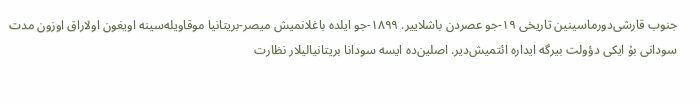جنوب قارشی‌دورماسینین تاریخی ۱۹-جو عصردن باشلاییر. ۱۸۹۹-جو ایلده باغلانمیش میصر-بریتانیا موقاویله‌سینه اویغون اولاراق اوزون مدت سودانی بۇ ایکی دؤولت بیرگه ایداره ائتمیش‌دیر. اصلین‌ده ایسه سودانا بریتانیالیلار نظارت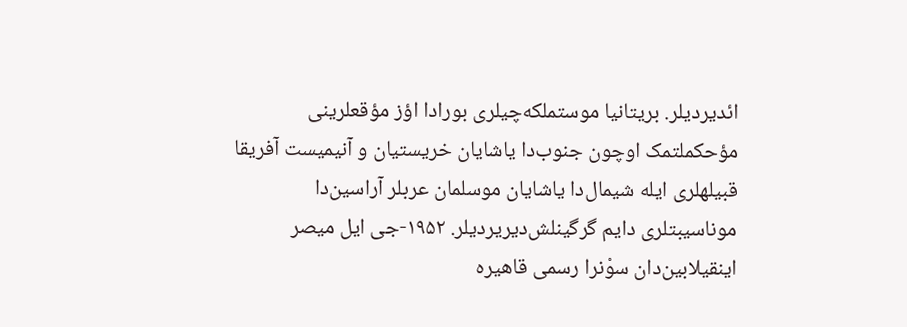ائدیردیلر. بریتانیا موستملکه‌چیلری بورادا اؤز مؤقعلرینی مؤحکملتمک اوچون جنوب‌دا یاشایان خریستیان و آنیمیست آفریقا قبیلهلری ایله شیمال‌دا یاشایان موسلمان عربلر آراسین‌دا موناسیبتلری دایم گرگینلش‌دیریردیلر. ۱۹۵۲-جی ایل میصر اینقیلابین‌دان سوْنرا رسمی قاهیره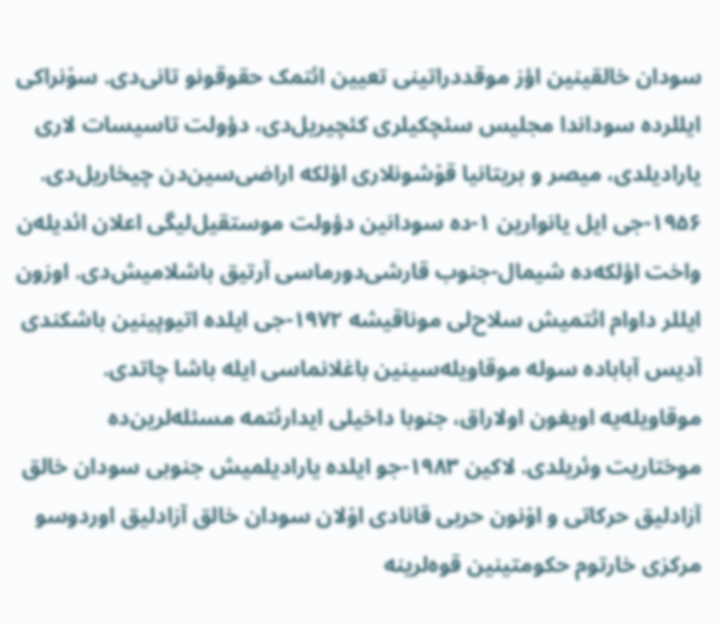سودان خالقینین اؤز موقددراتینی تعیین ائتمک حقوقونو تانی‌دی. سوْنراکی ایللرده سوداندا مجلیس سئچکیلری کئچیریل‌دی، دؤولت تاسیسات لاری یارادیلدی، میصر و بریتانیا قوْشونلاری اؤلکه اراضی‌سین‌دن چیخاریل‌دی. ۱۹۵۶-جی ایل یانوارین ۱-ده سودانین دؤولت موستقیل‌لیگی اعلان ائدیله‌ن واخت اؤلکه‌ده شیمال-جنوب قارشی‌دورماسی آرتیق باشلامیش‌دی. اوزون ایللر داوام ائتمیش سلاح‌لی موناقیشه ۱۹۷۲-جی ایلده اتیوپینین باشکندی آدیس آباباده سوله موقاویله‌سینین باغلانماسی ایله باشا چاتدی. موقاویله‌یه اویغون اولاراق، جنوبا داخیلی ایدارئتمه مسئله‌لرین‌ده موختاریت وئریلدی. لاکین ۱۹۸۳-جو ایلده یارادیلمیش جنوبی سودان خالق آزادلیق حرکاتی و اوْنون حربی قانادی اوْلان سودان خالق آزادلیق اوردوسو مرکزی خارتوم حکومتینین قوه‌لرینه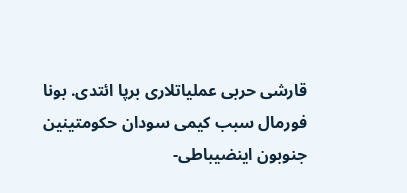قارشی حربی عملیاتلاری برپا ائتدی. بونا فورمال سبب کیمی سودان حکومتینین جنوبون اینضیباطی-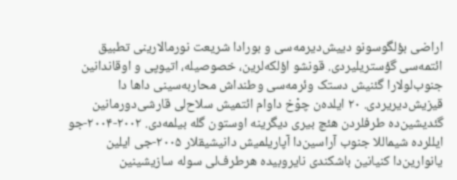اراضی بؤلگوسونو دییش‌دیرمه‌سی و بورادا شریعت نورمالارینی تطبیق ائتمه‌سی گؤستریلیردی. قونشو اؤلکه‌لرین، خصوصیله، اتیوپی و اوقاندانین جنوب‌لولارا گئنیش دستک وئرمه‌سی وطنداش محاربه‌سینی داها دا قیزیش‌دیریردی. ۲۰ ایلده‌ن چوْخ داوام ائتمیش سلاح‌لی قارشی‌دورمانین گئدیشین‌ده طرفلردن هئچ بیری دیگرینه اوستون گله بیلمه‌دی. ۲۰۰۲-۲۰۰۴-جو ایللرده شیماللا جنوب آراسین‌دا آپاریلمیش دانیشیقلار ۲۰۰۵-جی ایلین یانوارین‌دا کنیانین باشکندی نایروبیده هرطرف‌لی سوله سازیشینین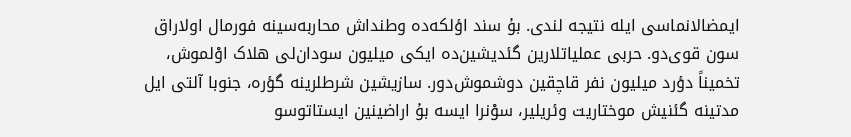ایمضالانماسی ایله نتیجه لندی. بۇ سند اؤلکه‌ده وطنداش محاربه‌سینه فورمال اولاراق سون قوی‌دو. حربی عملیاتلارین گئدیشین‌ده ایکی میلیون سودان‌لی هلاک اوْلموش، تخمیناً دؤرد میلیون نفر قاچقین دوشموش‌دور. سازیشین شرطلرینه گؤره، جنوبا آلتی ایل مدتینه گئنیش موختاریت وئریلیر، سوْنرا ایسه بۇ اراضینین ایستاتوسو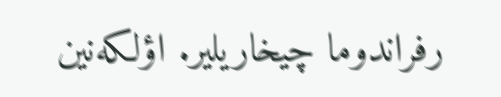رفراندوما چیخاریلیر. اؤلکه‌نین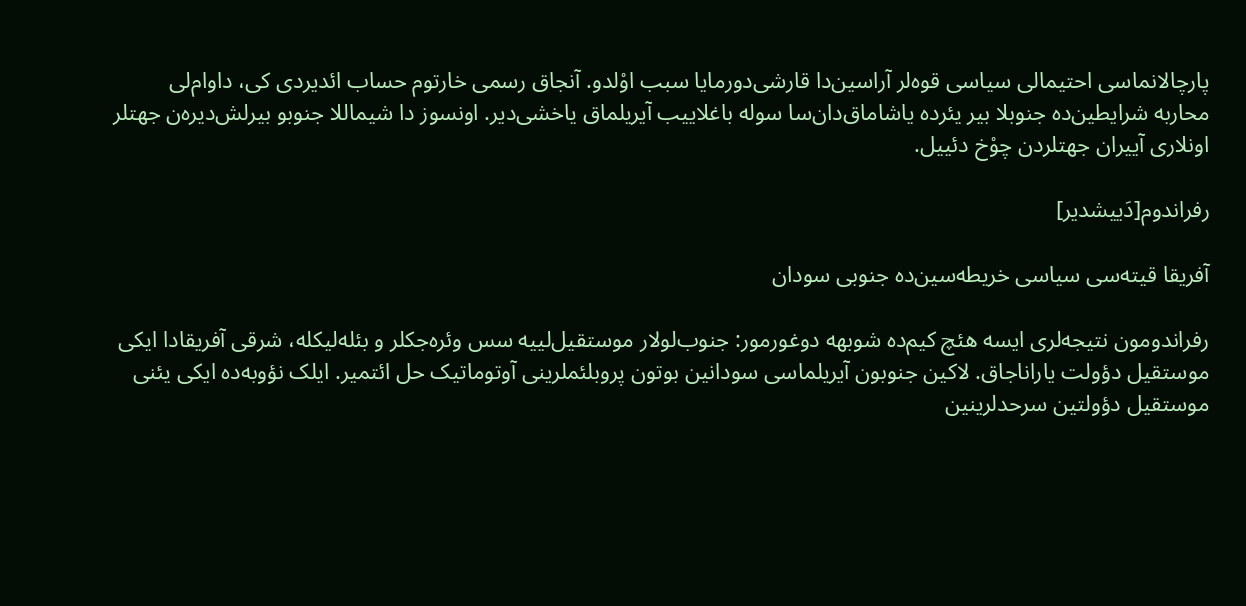پارچالانماسی احتیمالی سیاسی قوه‌لر آراسین‌دا قارشی‌دورمایا سبب اوْلدو. آنجاق رسمی خارتوم حساب ائدیردی کی، داوام‌لی محاربه شرایطین‌ده جنوبلا بیر یئرده یاشاماق‌دان‌سا سوله باغلاییب آیریلماق یاخشی‌دیر. اونسوز دا شیماللا جنوبو بیرلش‌دیره‌ن جهتلر اونلاری آییران جهتلردن چوْخ دئییل.

رفراندوم[دَییشدیر]

آفریقا قیته‌سی سیاسی خریطه‌سین‌ده جنوبی سودان

رفراندومون نتیجه‌لری ایسه هئچ کیم‌ده شوبهه دوغورمور: جنوب‌لولار موستقیل‌لییه سس وئره‌جکلر و بئله‌لیکله، شرقی آفریقادا ایکی موستقیل دؤولت یاراناجاق. لاکین جنوبون آیریلماسی سودانین بوتون پروبلئملرینی آوتوماتیک حل ائتمیر. ایلک نؤوبه‌ده ایکی یئنی موستقیل دؤولتین سرحدلرینین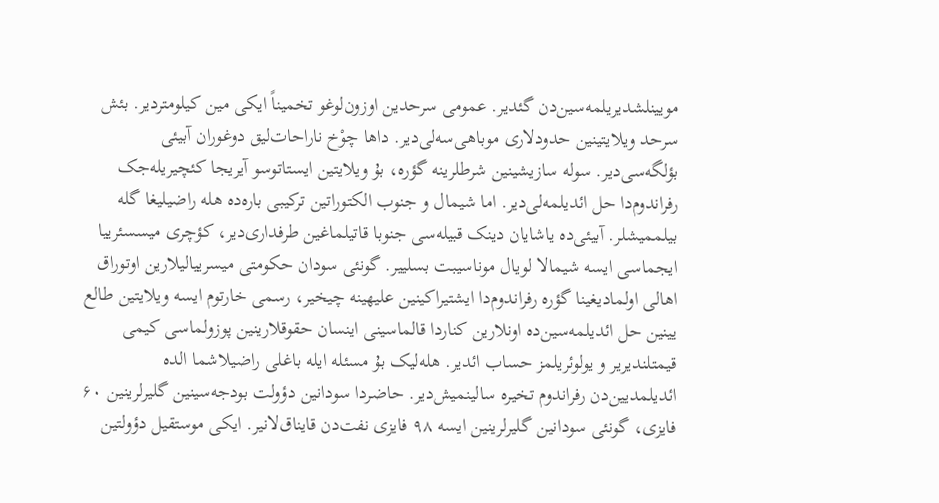مویینلشدیریلمه‌سین‌دن گئدیر. عمومی سرحدین اوزون‌لوغو تخمیناً ایکی مین کیلومتردیر. بئش سرحد ویلایتینین حدودلاری موباهی‌سه‌لی‌دیر. داها چوْخ ناراحات‌لیق دوغوران آبیئی بؤلگه‌سی‌دیر. سوله سازیشینین شرطلرینه گؤره، بۇ ویلایتین ایستاتوسو آیریجا کئچیریله‌جک رفراندوم‌دا حل ائدیلمه‌لی‌دیر. اما شیمال و جنوب الکتوراتین ترکیبی باره‌ده هله راضیلیغا گله بیلممیشلر. آبیئی‌ده یاشایان دینک قبیله‌سی جنوبا قاتیلماغین طرفداری‌دیر، کؤچری میسسئرییا ایجماسی ایسه شیمالا لویال موناسیبت بسلییر. گونئی سودان حکومتی میسرییالیلارین اوتوراق اهالی اولمادیغینا گؤره رفراندوم‌دا ایشتیراکینین علیهینه چیخیر، رسمی خارتوم ایسه ویلایتین طالع یینین حل ائدیلمه‌سین‌ده اونلارین کناردا قالماسینی اینسان حقوقلارینین پوزولماسی کیمی قیمتلندیریر و یولوئریلمز حساب ائدیر. هله‌لیک بۇ مسئله ایله باغلی راضیلاشما الده ائدیلمدیین‌دن رفراندوم تخیره سالینمیش‌دیر. حاضردا سودانین دؤولت بودجه‌سینین گلیرلرینین ۶۰ فایزی، گونئی سودانین گلیرلرینین ایسه ۹۸ فایزی نفت‌دن قایناق‌لانیر. ایکی موستقیل دؤولتین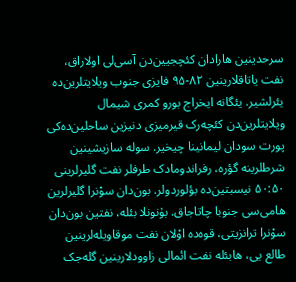سرحدینین هارادان کئچجیین‌دن آسی‌لی اولاراق، نفت یاتاقلارینین ۸۲-۹۵ فایزی جنوب ویلایتلرین‌ده یئرلشیر. یئگانه ایخراج بورو کمری شیمال ویلایتلرین‌دن کئچه‌رک قیرمیزی دنیزین ساحلین‌ده‌کی پورت سودان لیمانینا چیخیر. سوله سازیشینین شرطلرینه گؤره، رفراندومادک طرفلر نفت گلیرلرینی ۵۰:۵۰ نیسبتین‌ده بؤلوردولر. بون‌دان سوْنرا گلیرلرین هامی‌سی جنوبا چاتاجاق. بۇنونلا بئله، نفتین بون‌دان سوْنرا ترانزیتی، قوه‌ده اوْلان نفت موقاویله‌لرینین طالع یی، هابئله نفت ائمالی زاوودلارینین گله‌جک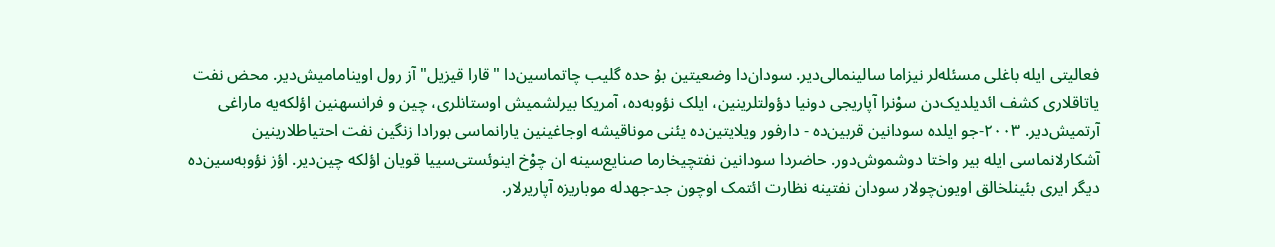فعالیتی ایله باغلی مسئله‌لر نیزاما سالینمالی‌دیر. سودان‌دا وضعیتین بۇ حده گلیب چاتماسین‌دا "قارا قیزیل" آز رول اوینامامیش‌دیر. محض نفت یاتاقلاری کشف ائدیلدیک‌دن سوْنرا آپاریجی دونیا دؤولتلرینین، ایلک نؤوبه‌ده، آمریکا بیرلشمیش اوستانلری، چین و فرانسهنین اؤلکه‌یه ماراغی آرتمیش‌دیر. ۲۰۰۳-جو ایلده سودانین قربین‌ده - دارفور ویلایتین‌ده یئنی موناقیشه اوجاغینین یارانماسی بورادا زنگین نفت احتیاطلارینین آشکارلانماسی ایله بیر واختا دوشموش‌دور. حاضردا سودانین نفتچیخارما صنایع‌سینه ان چوْخ اینوئستی‌سییا قویان اؤلکه چین‌دیر. اؤز نؤوبه‌سین‌ده دیگر ایری بئینلخالق اویون‌چولار سودان نفتینه نظارت ائتمک اوچون جد-جهدله موباریزه آپاریرلار.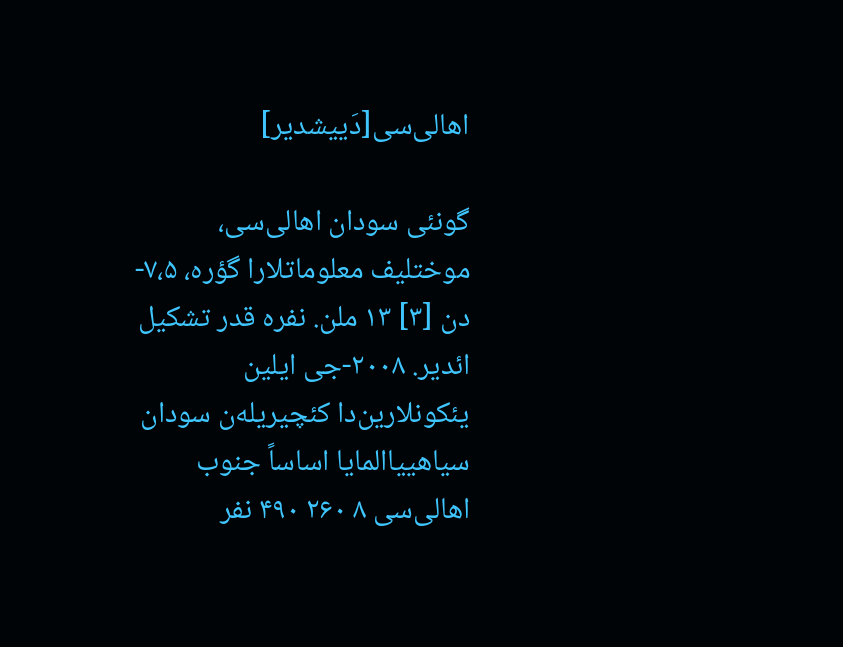اهالی‌سی[دَییشدیر]

گونئی سودان اهالی‌سی، موختلیف معلوماتلارا گؤره، ۷،۵-دن [۳] ۱۳ ملن. نفره قدر تشکیل ائدیر. ۲۰۰۸-جی ایلین یئکونلارین‌دا کئچیریله‌ن سودان سیاهییاالمایا اساساً جنوب اهالی‌سی ۸ ۲۶۰ ۴۹۰ نفر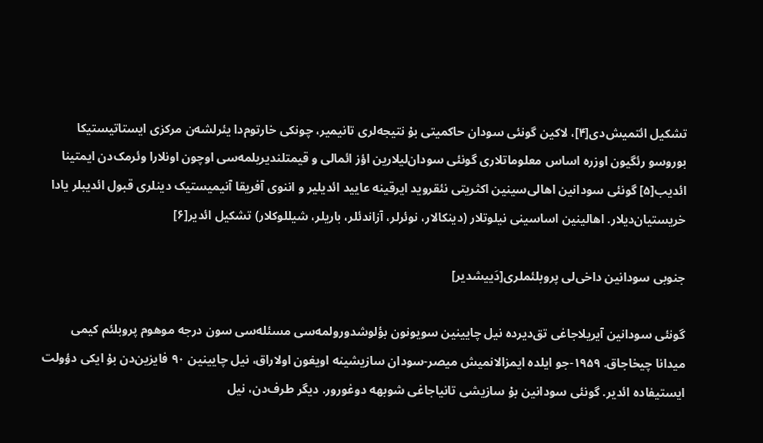تشکیل ائتمیش‌دی[۴]، لاکین گونئی سودان حاکمیتی بۇ نتیجه‌لری تانیمیر، چونکی خارتوم‌دا یئرلشه‌ن مرکزی ایستاتیستیکا بوروسو رئگیون اوزره اساس معلوماتلاری گونئی سودان‌لیلارین اؤز ائمالی و قیمتلندیریلمه‌سی اوچون اونلارا وئرمک‌دن ایمتینا ائدیب[۵] گونئی سودانین اهالی‌سینین اکثریتی نئقروید ایرقینه عایید ائدیلیر و اننوی آفریقا آنیمیستیک دینلری قبول ائدیبلر یادا خریستیان‌دیلار. اهالینین اساسینی نیلوتلار (دینکالار، نوئرلر، آزاندئلر، باریلر، شیللوکلار) تشکیل ائدیر[۶]

جنوبی سودانین داخی‌لی پروبلئملری[دَییشدیر]

گونئی سودانین آیریلاجاغی تق‌دیرده نیل چایینین سویونون بؤلوشدورولمه‌سی مسئله‌سی سون درجه موهوم پروبلئم کیمی میدانا چیخاجاق. ۱۹۵۹-جو ایلده ایمزالانمیش میصر-سودان سازیشینه اویغون اولاراق، نیل چایینین ۹۰ فایزین‌دن بۇ ایکی دؤولت ایستیفاده ائدیر. گونئی سودانین بۇ سازیشی تانیاجاغی شوبهه دوغورور. دیگر طرف‌دن، نیل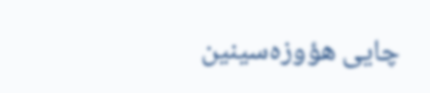چایی هؤوزه‌سینین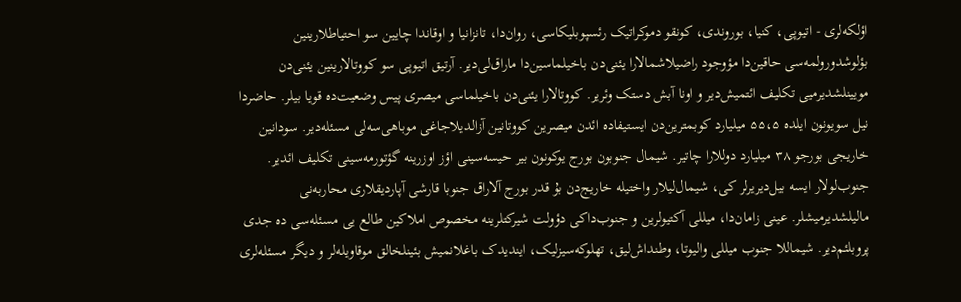اؤلکه‌لری - اتیوپی، کنیا، بوروندی، کونقو دموکراتیک رئسپوبلیکاسی، روان‌دا، تانزانیا و اوقاندا چایین سو احتیاطلارینین بؤلوشدورولمه‌سی حاقین‌دا مؤوجود راضیلاشمالارا یئنی‌دن باخیلماسین‌دا ماراق‌لی‌دیر. آرتیق اتیوپی سو کووتالارینین یئنی‌دن مویینلشدیرمیی تکلیف ائتمیش‌دیر و اونا آبش دستک وئریر. کووتالارا یئنی‌دن باخیلماسی میصری پیس وضعیت‌ده قویا بیلر. حاضردا نیل سویونون ایلده ۵۵،۵ میلیارد کوبمترین‌دن ایستیفاده ائدن میصرین کووتانین آزالدیلاجاغی موباهی‌سه‌لی مسئله‌دیر. سودانین خاریجی بورجو ۳۸ میلیارد دوللارا چاتیر. شیمال جنوبون بورج یوکونون بیر حیسه‌سینی اؤز اوزرینه گؤتورمه‌سینی تکلیف ائدیر. جنوب‌لولار ایسه بیل‌دیریرلر کی، شیمال‌لیلار واختیله خاریج‌دن بۇ قدر بورج آلاراق جنوبا قارشی آپاردیقلاری محاربه‌نی مالیلشدیرمیشلر. عینی زامان‌دا، میللی آکتیولرین و جنوب‌داکی دؤولت شیرکتلرینه مخصوص املاکین طالع یی مسئله‌سی ده جدی پروبلئم‌دیر. شیماللا جنوب میللی والیوتا، وطنداش‌لیق، تهلوکه‌سیزلیک، ایندیدک باغلانمیش بئینلخالق موقاویله‌لر و دیگر مسئله‌لری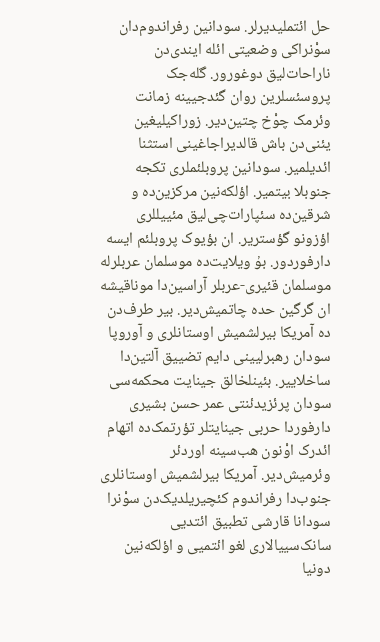حل ائتملیدیرلر. سودانین رفراندوم‌دان سوْنراکی وضعیتی ائله ایندی‌دن ناراحات‌لیق دوغورور. گله‌جک پروسئسلرین روان گئدجیینه زمانت وئرمک چوْخ چتین‌دیر. زوراکیلیغین یئنی‌دن باش قالدیراجاغینی استثنا ائدیلمیر. سودانین پروبلئملری تکجه جنوبلا بیتمیر. اؤلکه‌نین مرکزین‌ده و شرقین‌ده سئپارات‌چی‌لیق مئییللری اؤزونو گؤستریر. ان بؤیوک پروبلئم ایسه دارفوردور. بۇ ویلایت‌ده موسلمان عربلرله موسلمان قئیری-عربلر آراسین‌دا موناقیشه ان گرگین حده چاتمیش‌دیر. بیر طرف‌دن ده آمریکا بیرلشمیش اوستانلری و آوروپا سودان رهبرلیینی دایم تضییق آلتین‌دا ساخلاییر. بئینلخالق جینایت محکمه‌سی سودان پرئزیدئنتی عمر حسن بشیری دارفوردا حربی جینایتلر تؤرتمک‌ده اتهام ائدرک اوْنون هب‌سینه اوردئر وئرمیش‌دیر. آمریکا بیرلشمیش اوستانلری جنوب‌دا رفراندوم کئچیریلدیک‌دن سوْنرا سودانا قارشی تطبیق ائتدیی سانک‌سییالاری لغو ائتمیی و اؤلکه‌نین دونیا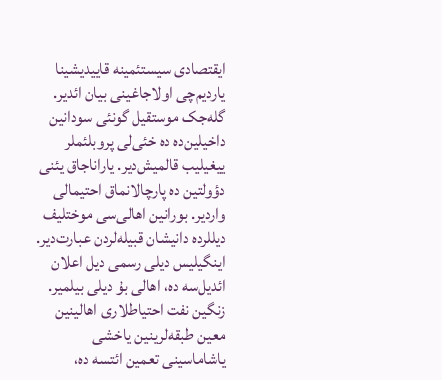ایقتصادی سیستئمینه قاییدیشینا یاردیم‌چی اولاجاغینی بیان ائدیر. گله‌جک موستقیل گونئی سودانین داخیلین‌ده ده خئی‌لی پروبلئملر ییغیلیب قالمیش‌دیر. یاراناجاق یئنی دؤولتین ده پارچالانماق احتیمالی واردیر. بورانین اهالی‌سی موختلیف دیللرده دانیشان قبیله‌لردن عبارت‌دیر. اینگیلیس دیلی رسمی دیل اعلان ائدیل‌سه ده، اهالی بۇ دیلی بیلمیر. زنگین نفت احتیاطلاری اهالینین معین طبقه‌لرینین یاخشی یاشاماسینی تعمین ائتسه ده،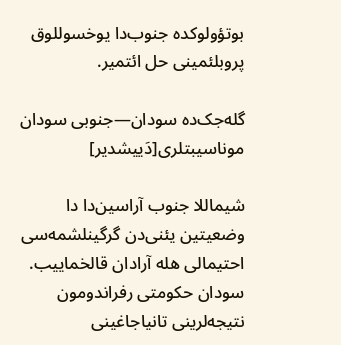بوتؤولوکده جنوب‌دا یوخسوللوق پروبلئمینی حل ائتمیر.

گله‌جک‌ده سودان—جنوبی سودان موناسیبتلری[دَییشدیر]

شیماللا جنوب آراسین‌دا دا وضعیتین یئنی‌دن گرگینلشمه‌سی احتیمالی هله آرادان قالخماییب. سودان حکومتی رفراندومون نتیجه‌لرینی تانیاجاغینی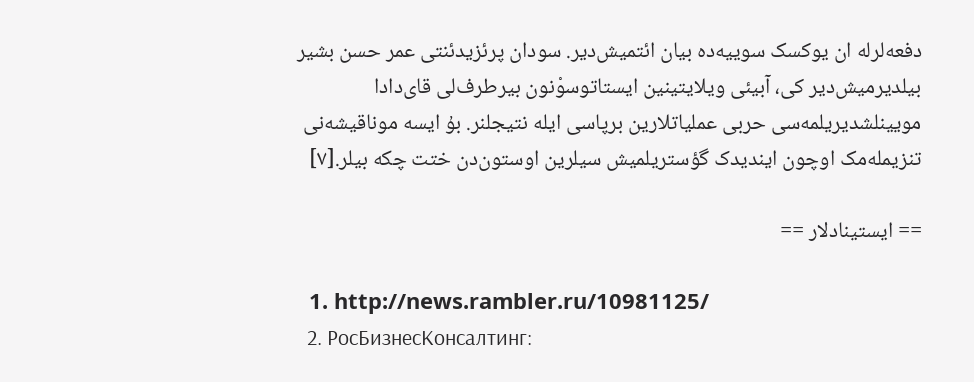دفعه‌لرله ان یوکسک سوییه‌ده بیان ائتمیش‌دیر. سودان پرئزیدئنتی عمر حسن بشیر بیلدیرمیش‌دیر کی، آبیئی ویلایتینین ایستاتوسوْنون بیرطرف‌لی قای‌دادا مویینلشدیریلمه‌سی حربی عملیاتلارین برپاسی ایله نتیجلنر. بۇ ایسه موناقیشه‌نی تنزیمله‌مک اوچون ایندیدک گؤستریلمیش سیلرین اوستون‌دن ختت چکه بیلر.[۷]

== ایستینادلار ==

  1. http://news.rambler.ru/10981125/
  2. РосБизнесКонсалтинг: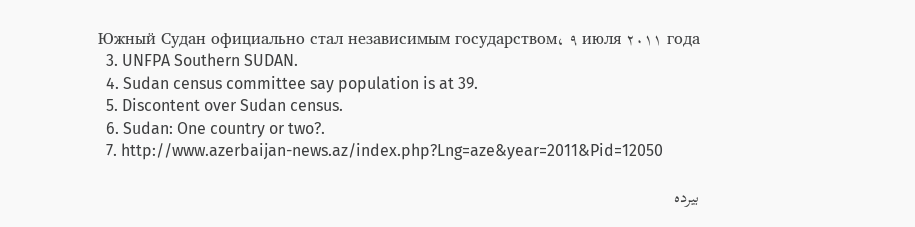Южный Судан официально стал независимым государством، ۹ июля ۲۰۱۱ года
  3. UNFPA Southern SUDAN.
  4. Sudan census committee say population is at 39.
  5. Discontent over Sudan census.
  6. Sudan: One country or two?.
  7. http://www.azerbaijan-news.az/index.php?Lng=aze&year=2011&Pid=12050

بیرده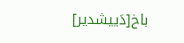باخ[دَییشدیر]